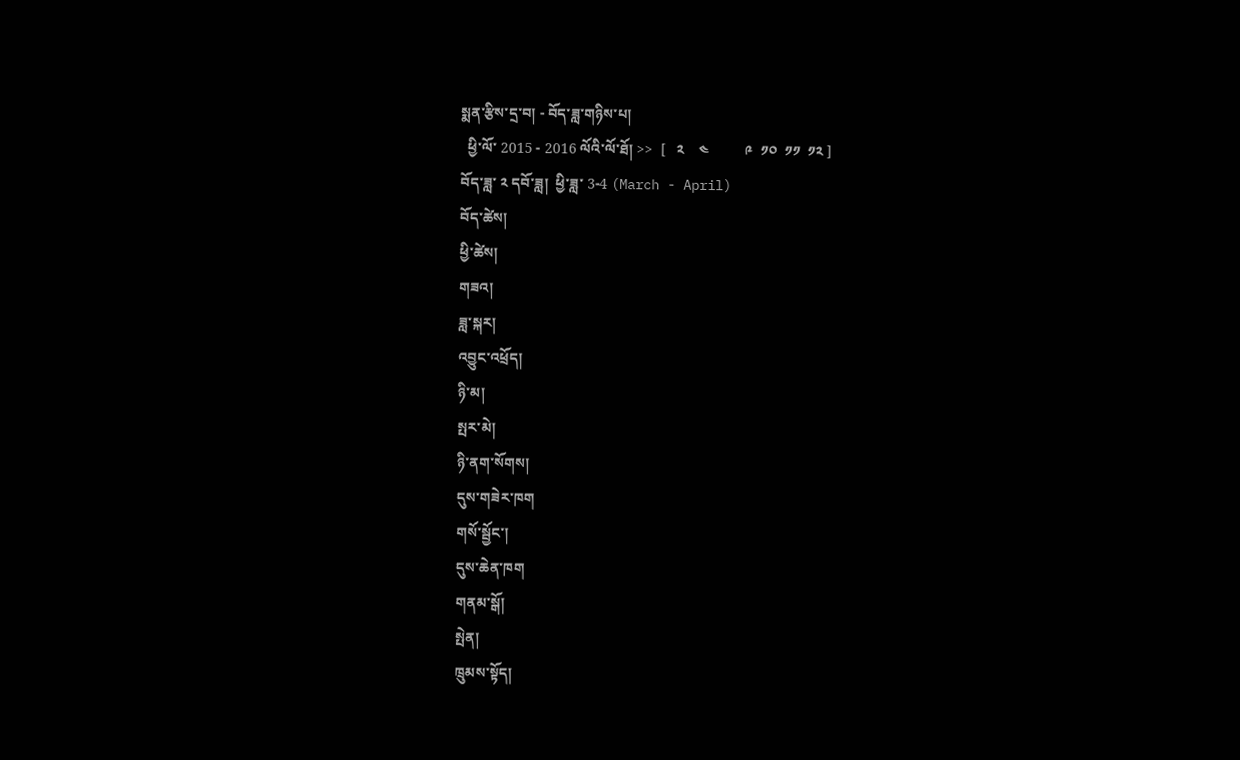སྨན་རྩིས་དྲ་བ། - བོད་ཟླ་གཉིས་པ།
  ཕྱི་ལོ་ 2015 - 2016 ལོའི་ལོ་ཐོ། >>  [   ༢    ༤          ༩  ༡༠  ༡༡  ༡༢ ]
བོད་ཟླ་ ༢ དབོ་ཟླ།  ཕྱི་ཟླ་ 3-4 (March - April)
བོད་ཚེས།
ཕྱི་ཚེས།
གཟའ།
ཟླ་སྐར།
འབྱུང་འཕྲོད།
ཉི་མ།
སྤར་མེ།
ཉི་ནག་སོགས།
དུས་གཟེར་ཁག
གསོ་སྦྱོང་།
དུས་ཆེན་ཁག
གནམ་སྒོ།
སྤེན།
ཁྲུམས་སྟོད།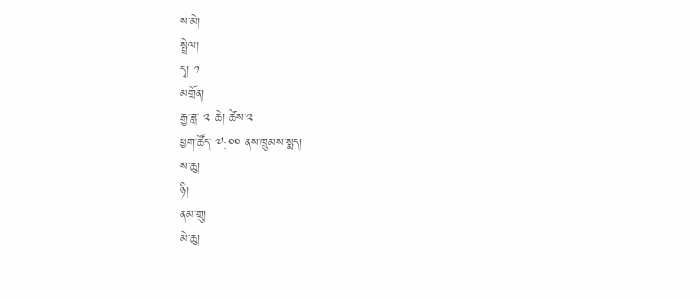ས་མེ།
སྤྲེལ།
དྭ། ༡
མགྲོན།
རྒྱ་ཟླ་ ༢ ཆེ། ཚེས་༢
ཕྱག་ཚོད་ ༧:༠༠ ནས་ཁྲུམས་སྨད།
ས་ཆུ།
ཉི།
ནམ་གྲུ།
མེ་ཆུ།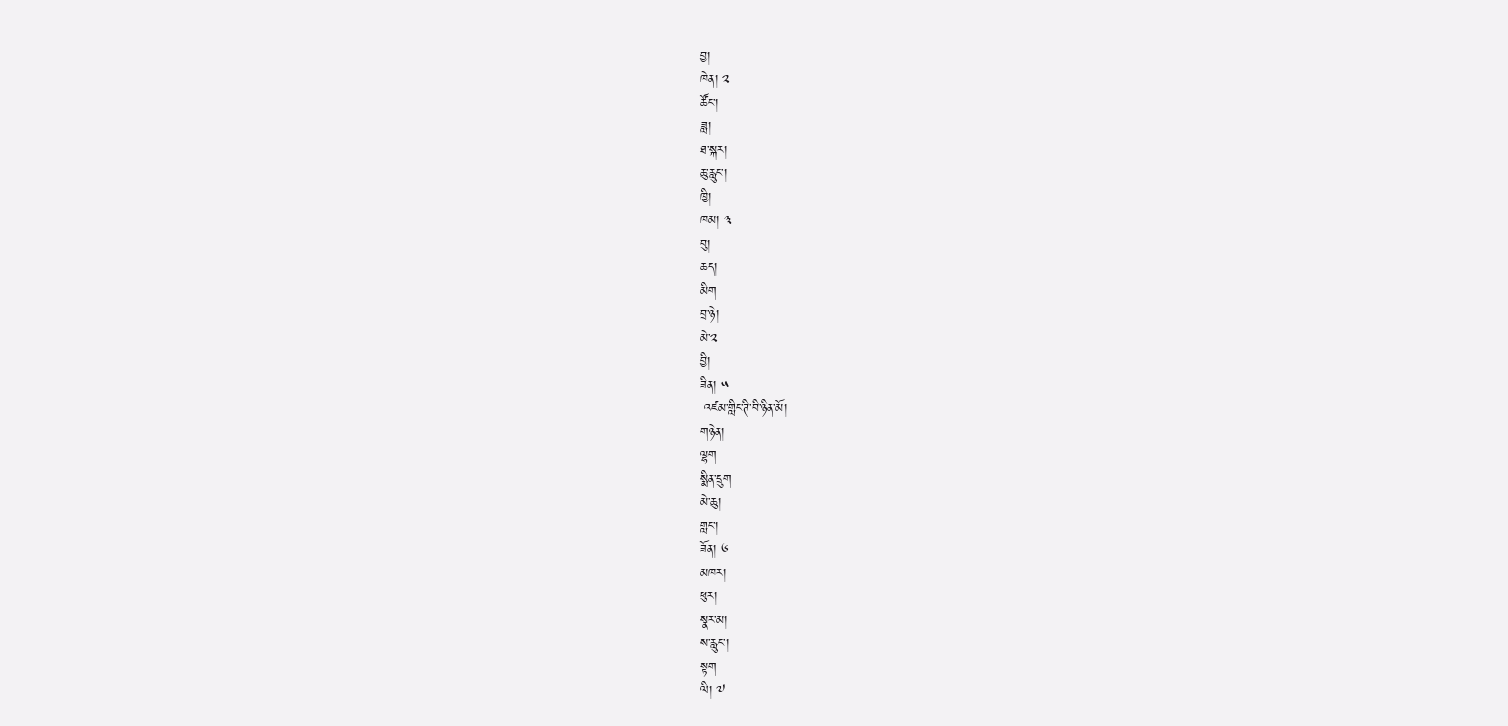བྱ།
ཁེན། ༢
ཚོང་།
ཟླ།
ཐ་སྐར།
ཆུ་རླུང་།
ཁྱི།
ཁམ། ༣
བུ།
ཆད།
མིག
བྲ་ཉེ།
མེ་༢
བྱི།
ཟིན། ༥
 འཛམ་གླིང་ཊི་བི་ཉིན་མོ།
གཉེན།
ལྷག
སྨིན་དྲུག
མེ་ཆུ།
གླང་།
ཟོན། ༦
མཁར།
ཕུར།
སྣར་མ།
ས་རླུང་།
སྟག
ལི། ༧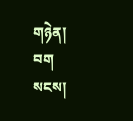གཉེན།
བག
སངས།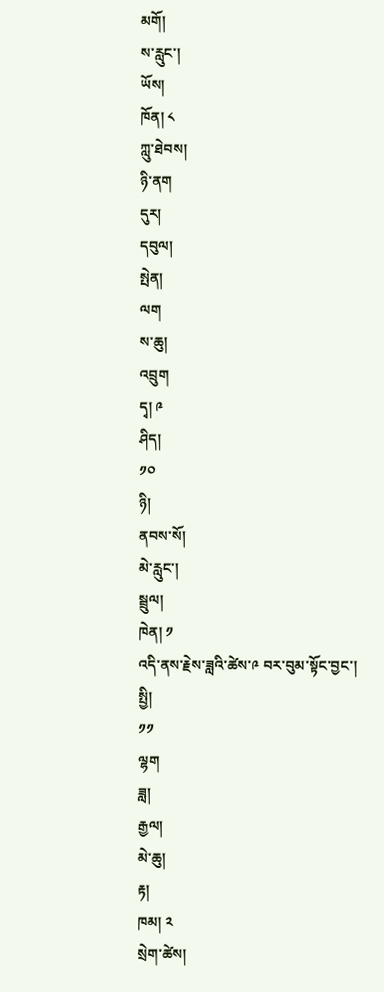མགོ།
ས་རླུང་།
ཡོས།
ཁོན། ༨
ཀླུ་ཐེབས།
ཉི་ནག
དུར།
དབུལ།
སྤེན།
ལག
ས་ཆུ།
འབྲུག
དྭ། ༩
ཤིད།
༡༠
ཉི།
ནབས་སོ།
མེ་རླུང་།
སྦྲུལ།
ཁེན། ༡
འདི་ནས་རྗེས་ཟླའི་ཚེས་༩ བར་བུམ་སྟོང་བྱང་།
སྤྱི།
༡༡
ལྷག
ཟླ།
རྒྱལ།
མེ་ཆུ།
རྟ།
ཁམ། ༢
སྲེག་ཚེས།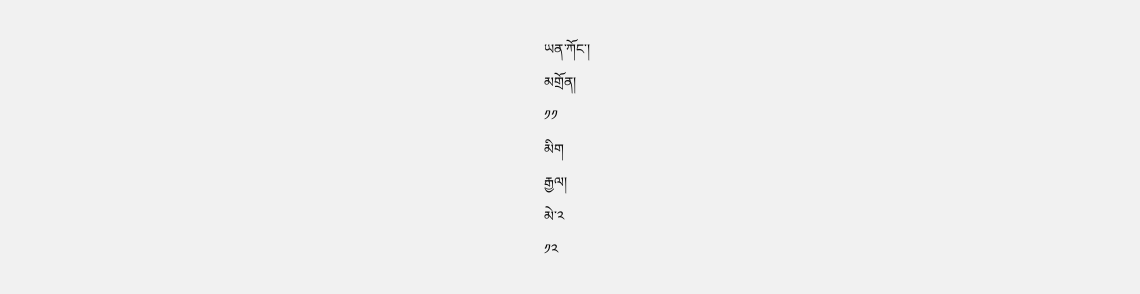ཡན་ཀོང་།
མགྲོན།
༡༡
མིག
རྒྱལ།
མེ་༢
༡༢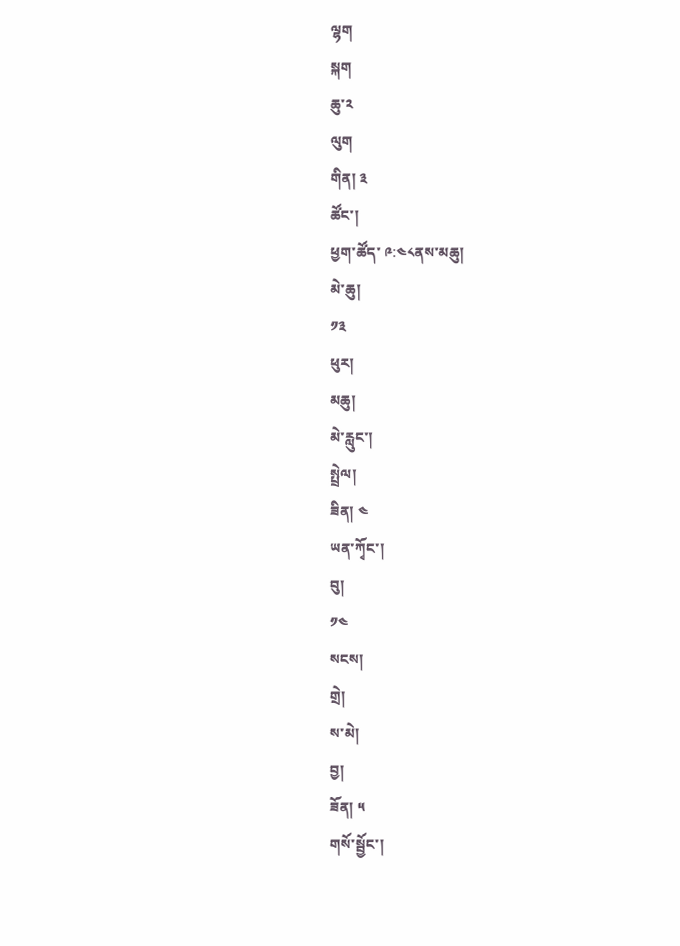ལྷག
སྐག
ཆུ་༢
ལུག
གིན། ༣
ཚོང་།
ཕྱག་ཚོད་ ༩:༤༨ནས་མཆུ།
མེ་ཆུ།
༡༣
ཕུར།
མཆུ།
མེ་རླུང་།
སྤྲེལ།
ཟིན། ༤
ཡན་ཀྭོང་།
བུ།
༡༤
སངས།
གྲེ།
ས་མེ།
བྱ།
ཟོན། ༥
གསོ་སྦྱོང་།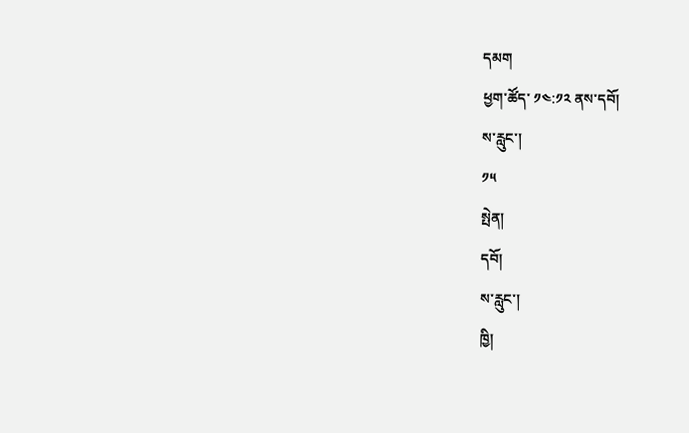དམག
ཕྱག་ཚོད་ ༡༤:༡༢ ནས་དབོ།
ས་རླུང་།
༡༥
སྤེན།
དབོ།
ས་རླུང་།
ཁྱི།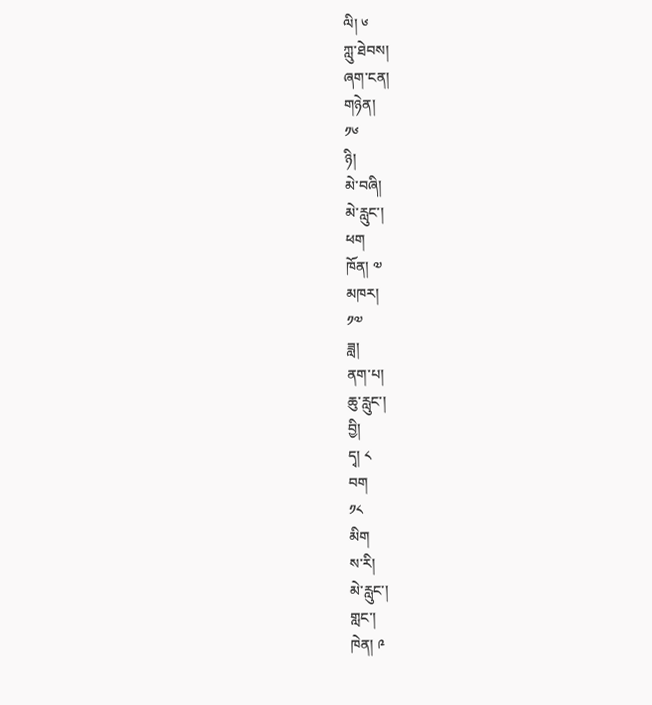ལི། ༦
ཀླུ་ཐེབས།
ཞག་ངན།
གཉེན།
༡༦
ཉི།
མེ་བཞི།
མེ་རླུང་།
ཕག
ཁོན། ༧
མཁར།
༡༧
ཟླ།
ནག་པ།
ཆུ་རླུང་།
བྱི།
དྭ། ༨
བག
༡༨
མིག
ས་རི།
མེ་རླུང་།
གླང་།
ཁེན། ༩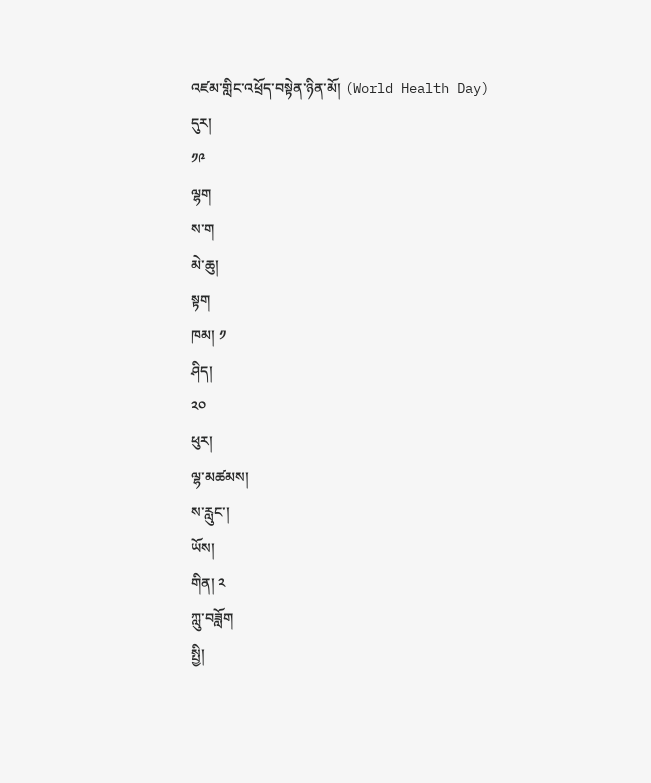འཛམ་གླིང་འཕྲོད་བསྟེན་ཉིན་མོ། (World Health Day)
དུར།
༡༩
ལྷག
ས་ག
མེ་ཆུ།
སྟག
ཁམ། ༡
ཤིད།
༢༠
ཕུར།
ལྷ་མཚམས།
ས་རླུང་།
ཡོས།
གིན། ༢
ཀླུ་བཟློག
སྤྱི།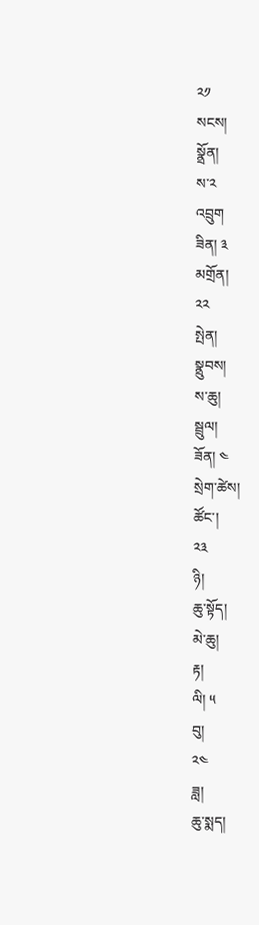༢༡
སངས།
སྣྲོན།
ས་༢
འབྲུག
ཟིན། ༣
མགྲོན།
༢༢
སྤེན།
སྣྲུབས།
ས་ཆུ།
སྦྲུལ།
ཟོན། ༤
སྲེག་ཚེས།
ཚོང་།
༢༣
ཉི།
ཆུ་སྟོད།
མེ་ཆུ།
རྟ།
ལི། ༥
བུ།
༢༤
ཟླ།
ཆུ་སྨད།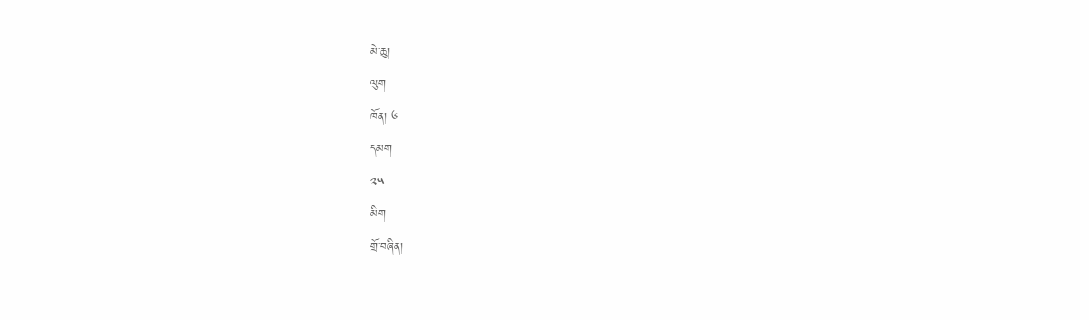མེ་ཆུ།
ལུག
ཁོན། ༦
དམག
༢༥
མིག
གྲོ་བཞིན།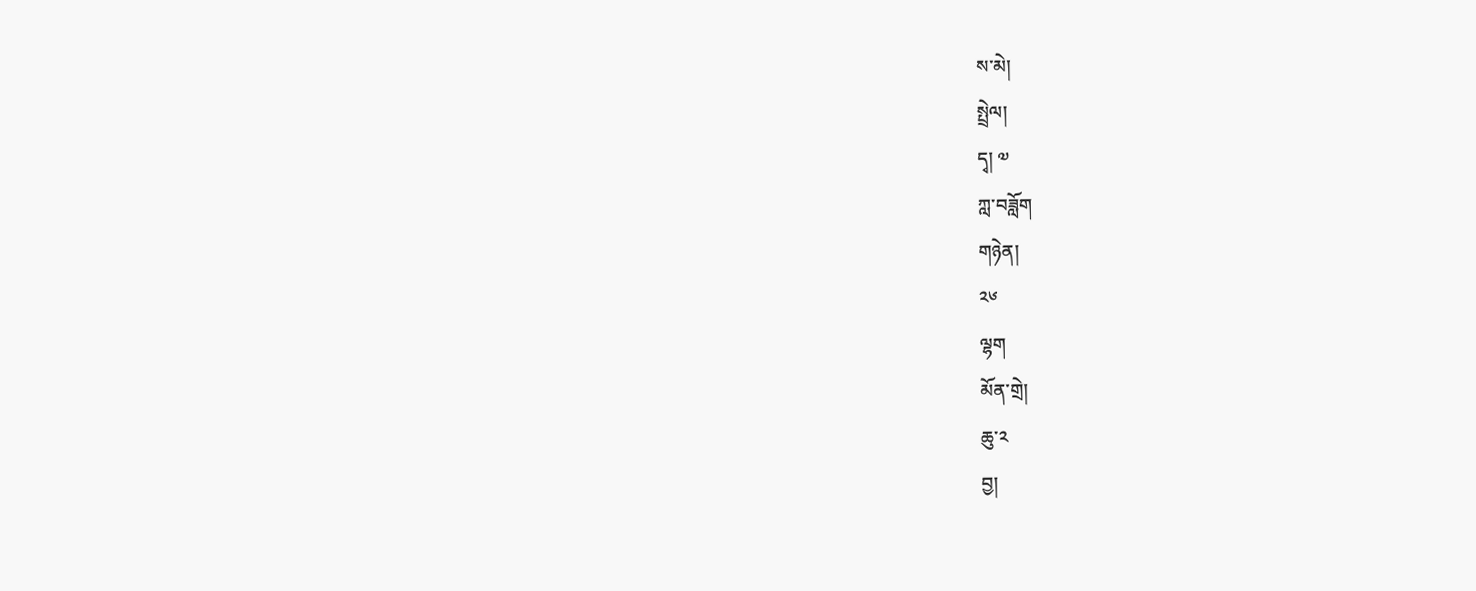ས་མེ།
སྤྲེལ།
དྭ། ༧
ཀླ་བཟློག
གཉེན།
༢༦
ལྷག
མོན་གྲེ།
ཆུ་༢
བྱ།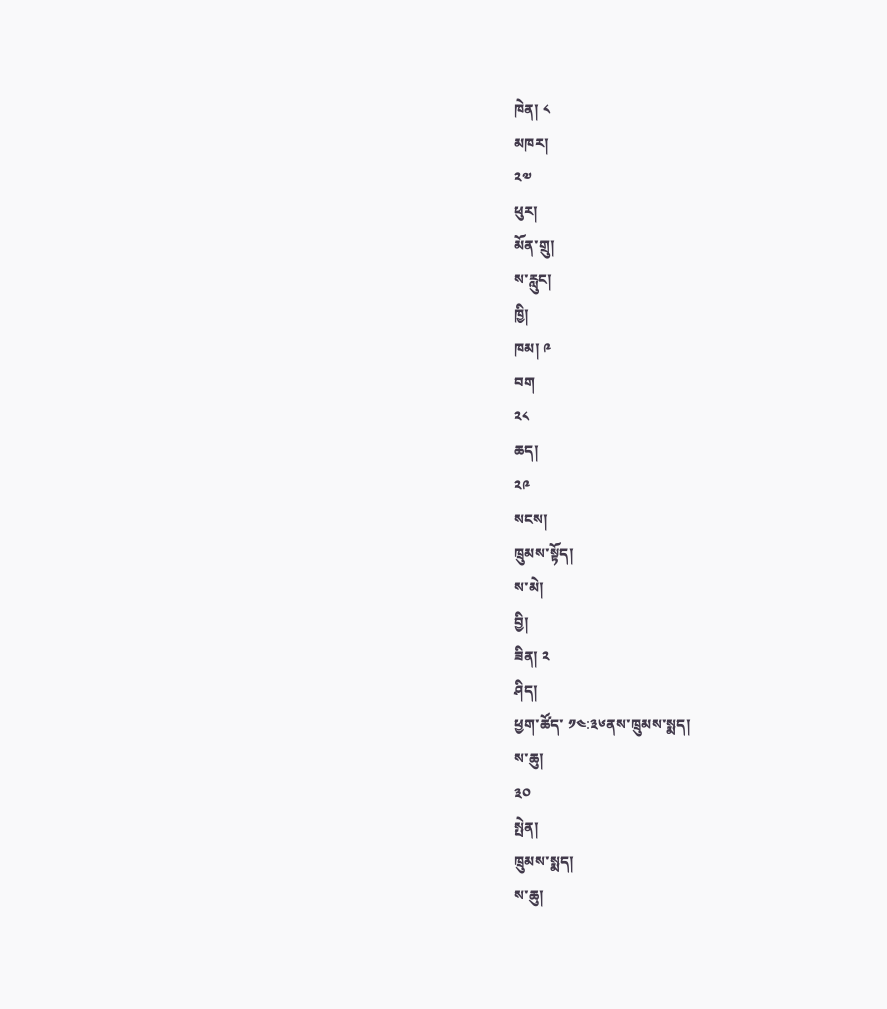ཁེན། ༨
མཁར།
༢༧
ཕུར།
མོན་གྲུ།
ས་རླུང།
ཁྱི།
ཁམ། ༩
བག
༢༨
ཆད།
༢༩
སངས།
ཁྲུམས་སྟོད།
ས་མེ།
བྱི།
ཟིན། ༢
ཤིད།
ཕྱག་ཚོད་ ༡༤:༣༦ནས་ཁྲུམས་སྨད།
ས་ཆུ།
༣༠
སྤེན།
ཁྲུམས་སྨད།
ས་ཆུ།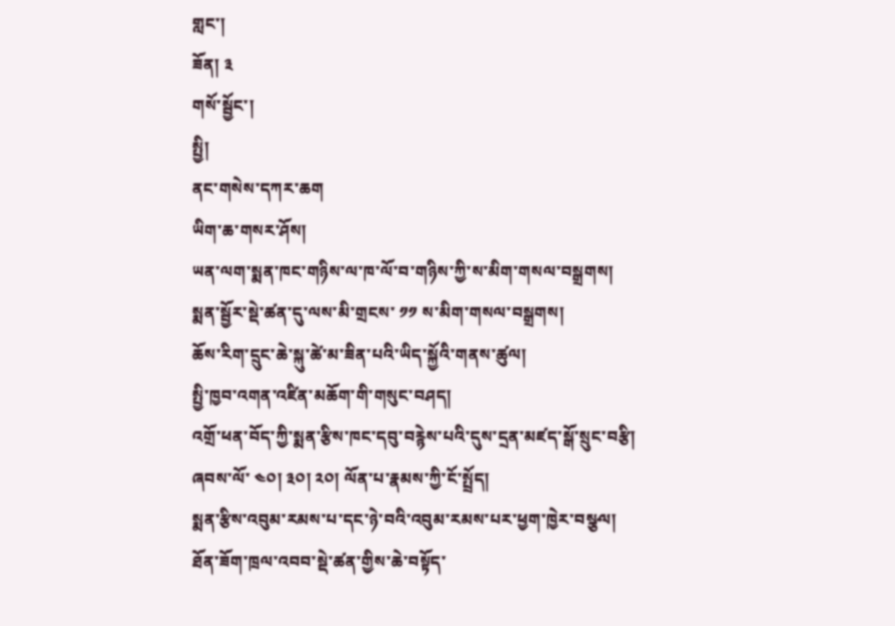གླང་།
ཟོན། ༣
གསོ་སྦྱོང་།
སྤྱི།
ནང་གསེས་དཀར་ཆག
ཡིག་ཆ་གསར་ཤོས།
ཡན་ལག་སྨན་ཁང་གཉིས་ལ་ཁ་ལོ་བ་གཉིས་ཀྱི་ས་མིག་གསལ་བསྒྲགས།
སྨན་སྦྱོར་སྡེ་ཚན་དུ་ལས་མི་གྲངས་ ༡༡ ས་མིག་གསལ་བསྒྲགས།
ཆོས་རིག་དྲུང་ཆེ་སྐུ་ཚེ་མ་ཟིན་པའི་ཡིད་སྐྱོའི་གནས་ཚུལ།
སྤྱི་ཁྱབ་འགན་འཛིན་མཆོག་གི་གསུང་བཤད།
འགྲོ་ཕན་བོད་ཀྱི་སྨན་རྩིས་ཁང་དབུ་བརྙེས་པའི་དུས་དྲན་མཛད་སྒོ་སྲུང་བརྩི།
ཞབས་ལོ་ ༤༠། ༣༠། ༢༠། ལོན་པ་རྣམས་ཀྱི་ངོ་སྤྲོད།
སྨན་རྩིས་འབུམ་རམས་པ་དང་ཉེ་བའི་འབུམ་རམས་པར་ཕྱག་ཁྱེར་བསྩལ།
ཐོན་ཟོག་ཁྲལ་འབབ་སྡེ་ཚན་གྱིས་ཆེ་བསྟོད་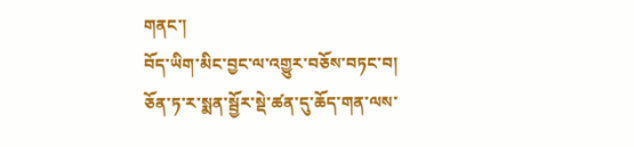གནང་།
བོད་ཡིག་མིང་བྱང་ལ་འགྱུར་བཅོས་བཏང་བ།
ཅོན་ཏ་ར་སྨན་སྦྱོར་སྡེ་ཚན་དུ་ཆོད་གན་ལས་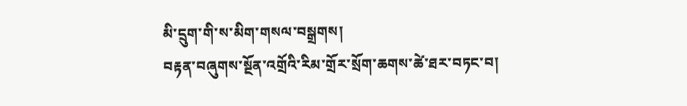མི་དྲུག་གི་ས་མིག་གསལ་བསྒྲགས།
བརྟན་བཞུགས་སྔོན་འགྲོའི་རིམ་གྲོར་སྲོག་ཆགས་ཚེ་ཐར་བཏང་བ།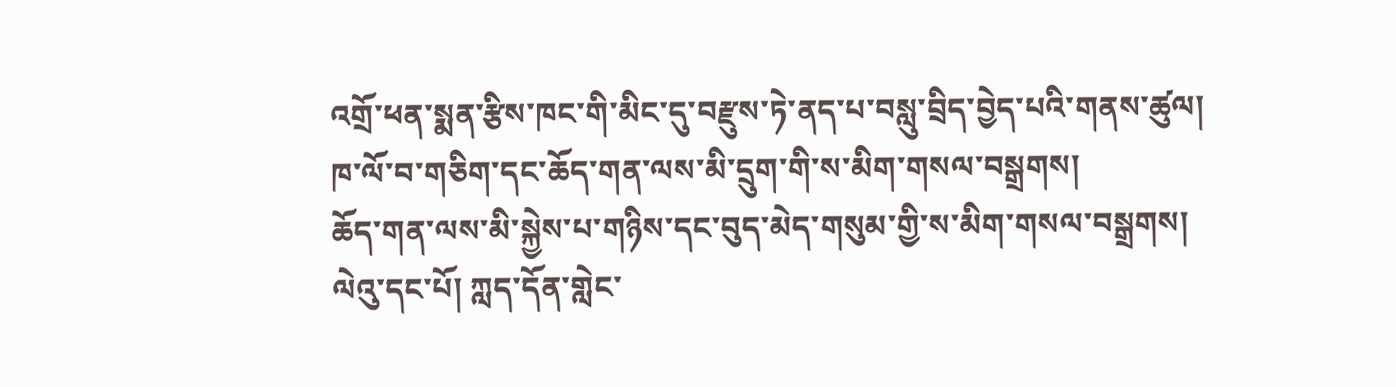འགྲོ་ཕན་སྨན་རྩིས་ཁང་གི་མིང་དུ་བརྫུས་ཏེ་ནད་པ་བསླུ་བྲིད་བྱེད་པའི་གནས་ཚུལ།
ཁ་ལོ་བ་གཅིག་དང་ཆོད་གན་ལས་མི་དྲུག་གི་ས་མིག་གསལ་བསྒྲགས།
ཆོད་གན་ལས་མི་སྐྱེས་པ་གཉིས་དང་བུད་མེད་གསུམ་གྱི་ས་མིག་གསལ་བསྒྲགས།
ལེའུ་དང་པོ། ཀླད་དོན་གླེང་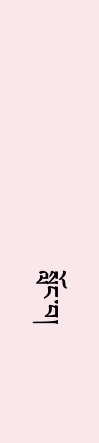སློང་བ།